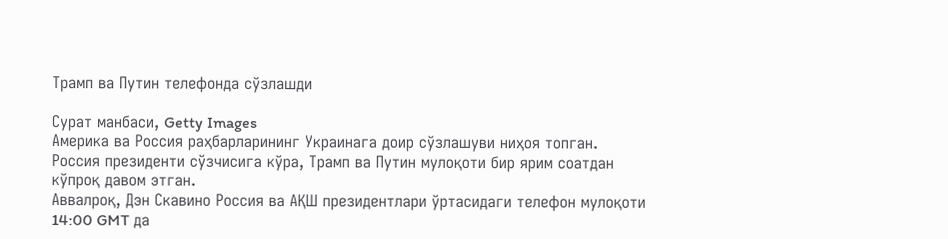Трамп ва Путин телефонда сўзлашди

Сурат манбаси, Getty Images
Америка ва Россия раҳбарларининг Украинага доир сўзлашуви ниҳоя топган.
Россия президенти сўзчисига кўра, Трамп ва Путин мулоқоти бир ярим соатдан кўпроқ давом этган.
Аввалроқ, Дэн Скавино Россия ва АҚШ президентлари ўртасидаги телефон мулоқоти 14:00 GMT да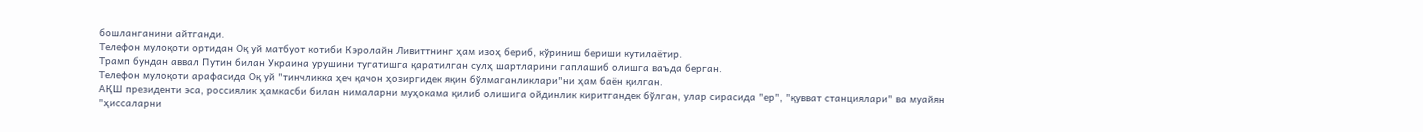бошланганини айтганди.
Телефон мулоқоти ортидан Оқ уй матбуот котиби Кэролайн Ливиттнинг ҳам изоҳ бериб, кўриниш бериши кутилаётир.
Трамп бундан аввал Путин билан Украина урушини тугатишга қаратилган сулҳ шартларини гаплашиб олишга ваъда берган.
Телефон мулоқоти арафасида Оқ уй "тинчликка ҳеч қачон ҳозиргидек яқин бўлмаганликлари"ни ҳам баён қилган.
АҚШ президенти эса, россиялик ҳамкасби билан нималарни муҳокама қилиб олишига ойдинлик киритгандек бўлган, улар сирасида "ер", "қувват станциялари" ва муайян "ҳиссаларни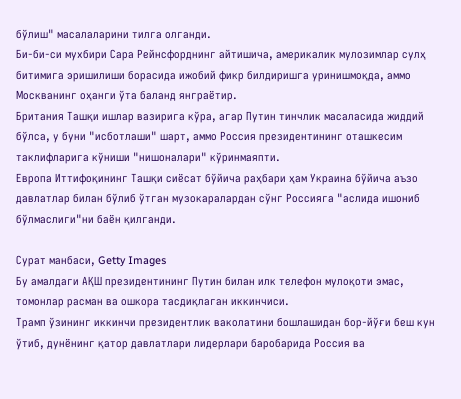бўлиш" масалаларини тилга олганди.
Би-би-си мухбири Сара Рейнсфорднинг айтишича, америкалик мулозимлар сулҳ битимига эришилиши борасида ижобий фикр билдиришга уринишмоқда, аммо Москванинг оҳанги ўта баланд янграётир.
Британия Ташқи ишлар вазирига кўра, агар Путин тинчлик масаласида жиддий бўлса, у буни "исботлаши" шарт, аммо Россия президентининг оташкесим таклифларига кўниши "нишоналари" кўринмаяпти.
Европа Иттифоқининг Ташқи сиёсат бўйича раҳбари ҳам Украина бўйича аъзо давлатлар билан бўлиб ўтган музокаралардан сўнг Россияга "аслида ишониб бўлмаслиги"ни баён қилганди.

Сурат манбаси, Getty Images
Бу амалдаги АҚШ президентининг Путин билан илк телефон мулоқоти эмас, томонлар расман ва ошкора тасдиқлаган иккинчиси.
Трамп ўзининг иккинчи президентлик ваколатини бошлашидан бор-йўғи беш кун ўтиб, дунёнинг қатор давлатлари лидерлари баробарида Россия ва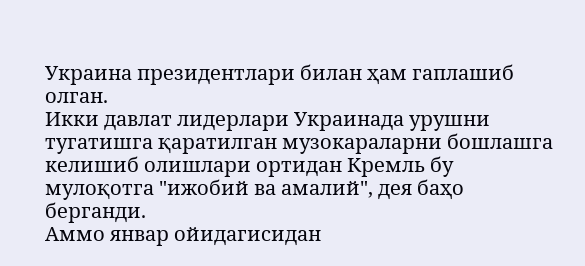Украина президентлари билан ҳам гаплашиб олган.
Икки давлат лидерлари Украинада урушни тугатишга қаратилган музокараларни бошлашга келишиб олишлари ортидан Кремль бу мулоқотга "ижобий ва амалий", дея баҳо берганди.
Аммо январ ойидагисидан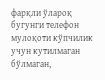фарқли ўлароқ бугунги телефон мулоқоти кўпчилик учун кутилмаган бўлмаган,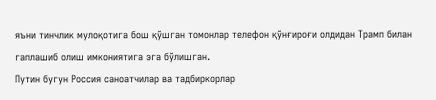яъни тинчлик мулоқотига бош қўшган томонлар телефон қўнғироғи олдидан Трамп билан гаплашиб олиш имкониятига эга бўлишган.
Путин бугун Россия саноатчилар ва тадбиркорлар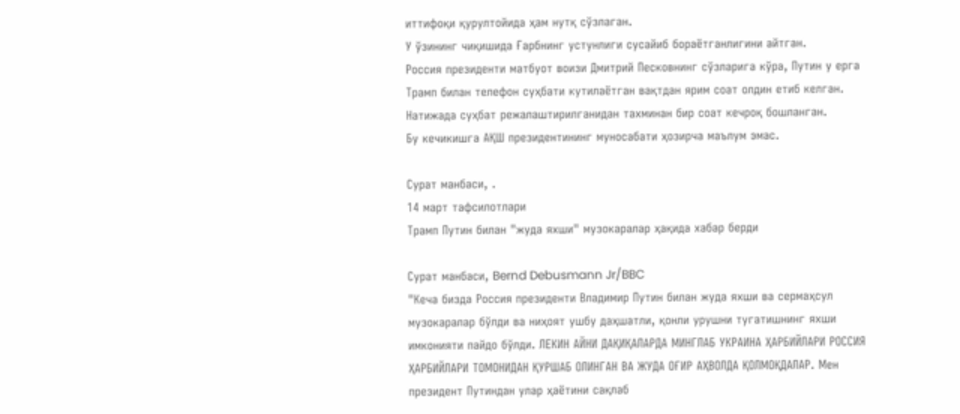иттифоқи қурултойида ҳам нутқ сўзлаган.
У ўзининг чиқишида Ғарбнинг устунлиги сусайиб бораётганлигини айтган.
Россия президенти матбуот воизи Дмитрий Песковнинг сўзларига кўра, Путин у ерга Трамп билан телефон суҳбати кутилаётган вақтдан ярим соат олдин етиб келган.
Натижада суҳбат режалаштирилганидан тахминан бир соат кечроқ бошланган.
Бу кечикишга АҚШ президентининг муносабати ҳозирча маълум эмас.

Сурат манбаси, .
14 март тафсилотлари
Трамп Путин билан "жуда яхши" музокаралар ҳақида хабар берди

Сурат манбаси, Bernd Debusmann Jr/BBC
"Кеча бизда Россия президенти Владимир Путин билан жуда яхши ва сермаҳсул музокаралар бўлди ва ниҳоят ушбу даҳшатли, қонли урушни тугатишнинг яхши имконияти пайдо бўлди. ЛЕКИН АЙНИ ДАҚИҚАЛАРДА МИНГЛАБ УКРАИНА ҲАРБИЙЛАРИ РОССИЯ ҲАРБИЙЛАРИ ТОМОНИДАН ҚУРШАБ ОЛИНГАН ВА ЖУДА ОҒИР АҲВОЛДА ҚОЛМОҚДАЛАР. Мен президент Путиндан улар ҳаётини сақлаб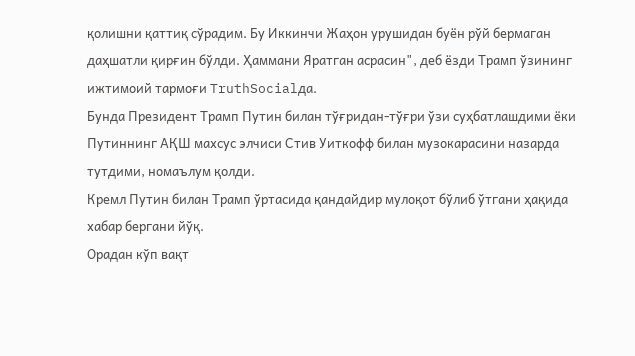қолишни қаттиқ сўрадим. Бу Иккинчи Жаҳон урушидан буён рўй бермаган даҳшатли қирғин бўлди. Ҳаммани Яратган асрасин", деб ёзди Трамп ўзининг ижтимоий тармоғи TruthSocialда.
Бунда Президент Трамп Путин билан тўғридан-тўғри ўзи суҳбатлашдими ёки Путиннинг АҚШ махсус элчиси Стив Уиткофф билан музокарасини назарда тутдими, номаълум қолди.
Кремл Путин билан Трамп ўртасида қандайдир мулоқот бўлиб ўтгани ҳақида хабар бергани йўқ.
Орадан кўп вақт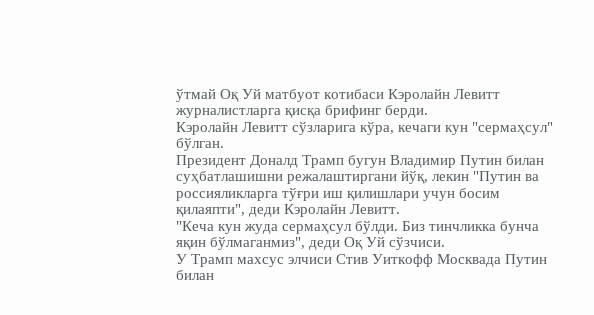ўтмай Оқ Уй матбуот котибаси Кэролайн Левитт журналистларга қисқа брифинг берди.
Кэролайн Левитт сўзларига кўра, кечаги кун "сермаҳсул" бўлган.
Президент Доналд Трамп бугун Владимир Путин билан суҳбатлашишни режалаштиргани йўқ, лекин "Путин ва россияликларга тўғри иш қилишлари учун босим қилаяпти", деди Кэролайн Левитт.
"Кеча кун жуда сермаҳсул бўлди. Биз тинчликка бунча яқин бўлмаганмиз", деди Оқ Уй сўзчиси.
У Трамп махсус элчиси Стив Уиткофф Москвада Путин билан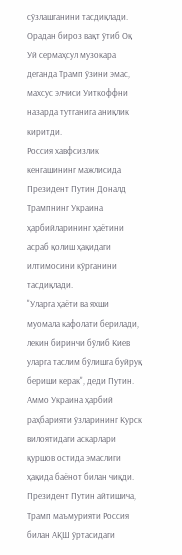сўзлашганини тасдиқлади.
Орадан бироз вақт ўтиб Оқ Уй сермаҳсул музокара деганда Трамп ўзини эмас, махсус элчиси Уиткоффни назарда тутганига аниқлик киритди.
Россия хавфсизлик кенгашининг мажлисида Президент Путин Доналд Трампнинг Украина ҳарбийларининг ҳаётини асраб қолиш ҳақидаги илтимосини кўрганини тасдиқлади.
"Уларга ҳаёти ва яхши муомала кафолати берилади, лекин биринчи бўлиб Киев уларга таслим бўлишга буйруқ бериши керак", деди Путин.
Аммо Украина ҳарбий раҳбарияти ўзларининг Курск вилоятидаги аскарлари қуршов остида эмаслиги ҳақида баёнот билан чиқди.
Президент Путин айтишича, Трамп маъмурияти Россия билан АҚШ ўртасидаги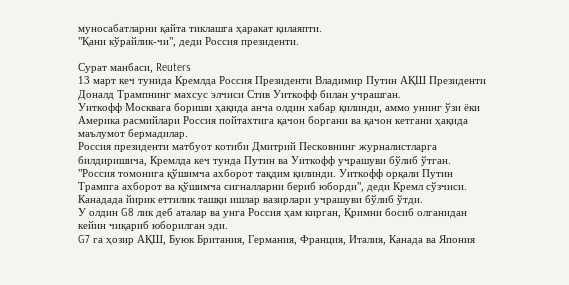муносабатларни қайта тиклашга ҳаракат қилаяпти.
"Қани кўрайлик-чи", деди Россия президенти.

Сурат манбаси, Reuters
13 март кеч тунида Кремлда Россия Президенти Владимир Путин АҚШ Президенти Доналд Трампнинг махсус элчиси Стив Уиткофф билан учрашган.
Уиткофф Москвага бориши ҳақида анча олдин хабар қилинди, аммо унинг ўзи ёки Америка расмийлари Россия пойтахтига қачон боргани ва қачон кетгани ҳақида маълумот бермадилар.
Россия президенти матбуот котиби Дмитрий Песковнинг журналистларга билдиришича, Кремлда кеч тунда Путин ва Уиткофф учрашуви бўлиб ўтган.
"Россия томонига қўшимча ахборот тақдим қилинди. Уиткофф орқали Путин Трампга ахборот ва қўшимча сигналларни бериб юборди", деди Кремл сўзчиси.
Канадада йирик еттилик ташқи ишлар вазирлари учрашуви бўлиб ўтди.
У олдин G8 лик деб аталар ва унга Россия ҳам кирган, Қримни босиб олганидан кейин чиқариб юборилган эди.
G7 га ҳозир АҚШ, Буюк Британия, Германия, Франция, Италия, Канада ва Япония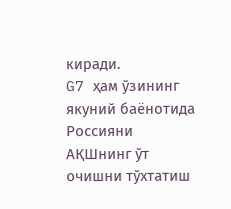киради.
G7 ҳам ўзининг якуний баёнотида Россияни АҚШнинг ўт очишни тўхтатиш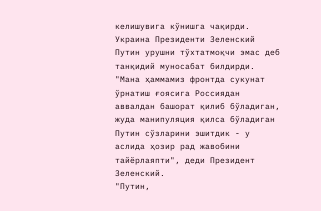келишувига кўнишга чақирди.
Украина Президенти Зеленский Путин урушни тўхтатмоқчи эмас деб танқидий муносабат билдирди.
"Мана ҳаммамиз фронтда сукунат ўрнатиш ғоясига Россиядан аввалдан башорат қилиб бўладиган, жуда манипуляция қилса бўладиган Путин сўзларини эшитдик - у аслида ҳозир рад жавобини тайёрлаяпти", деди Президент Зеленский.
"Путин,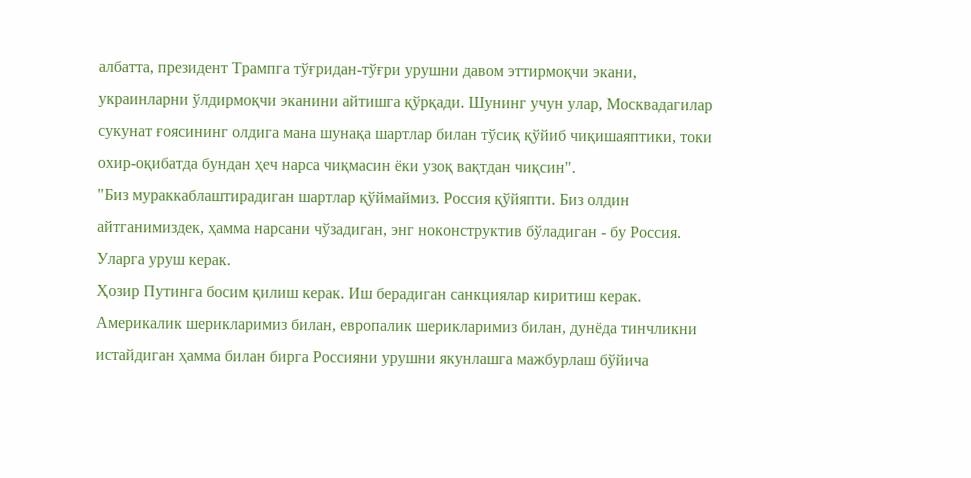албатта, президент Трампга тўғридан-тўғри урушни давом эттирмоқчи экани, украинларни ўлдирмоқчи эканини айтишга қўрқади. Шунинг учун улар, Москвадагилар сукунат ғоясининг олдига мана шунақа шартлар билан тўсиқ қўйиб чиқишаяптики, токи охир-оқибатда бундан ҳеч нарса чиқмасин ёки узоқ вақтдан чиқсин".
"Биз мураккаблаштирадиган шартлар қўймаймиз. Россия қўйяпти. Биз олдин айтганимиздек, ҳамма нарсани чўзадиган, энг ноконструктив бўладиган - бу Россия. Уларга уруш керак.
Ҳозир Путинга босим қилиш керак. Иш берадиган санкциялар киритиш керак. Америкалик шерикларимиз билан, европалик шерикларимиз билан, дунёда тинчликни истайдиган ҳамма билан бирга Россияни урушни якунлашга мажбурлаш бўйича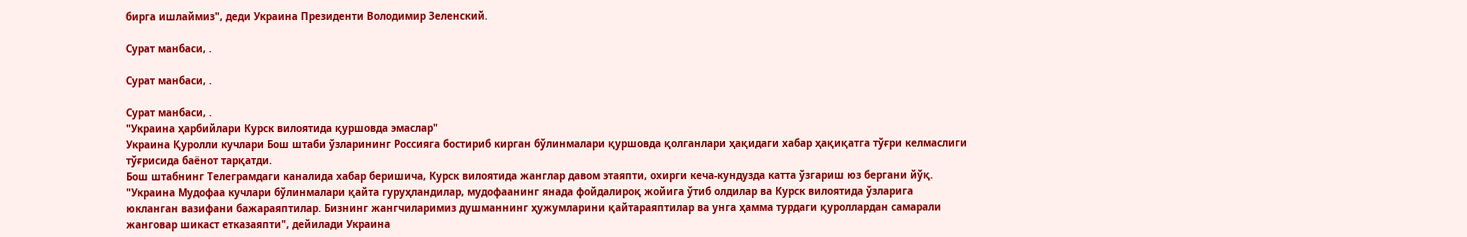бирга ишлаймиз", деди Украина Президенти Володимир Зеленский.

Сурат манбаси, .

Сурат манбаси, .

Сурат манбаси, .
"Украина ҳарбийлари Курск вилоятида қуршовда эмаслар"
Украина Қуролли кучлари Бош штаби ўзларининг Россияга бостириб кирган бўлинмалари қуршовда қолганлари ҳақидаги хабар ҳақиқатга тўғри келмаслиги тўғрисида баёнот тарқатди.
Бош штабнинг Телеграмдаги каналида хабар беришича, Курск вилоятида жанглар давом этаяпти, охирги кеча-кундузда катта ўзгариш юз бергани йўқ.
"Украина Мудофаа кучлари бўлинмалари қайта гуруҳландилар, мудофаанинг янада фойдалироқ жойига ўтиб олдилар ва Курск вилоятида ўзларига юкланган вазифани бажараяптилар. Бизнинг жангчиларимиз душманнинг ҳужумларини қайтараяптилар ва унга ҳамма турдаги қуроллардан самарали жанговар шикаст етказаяпти", дейилади Украина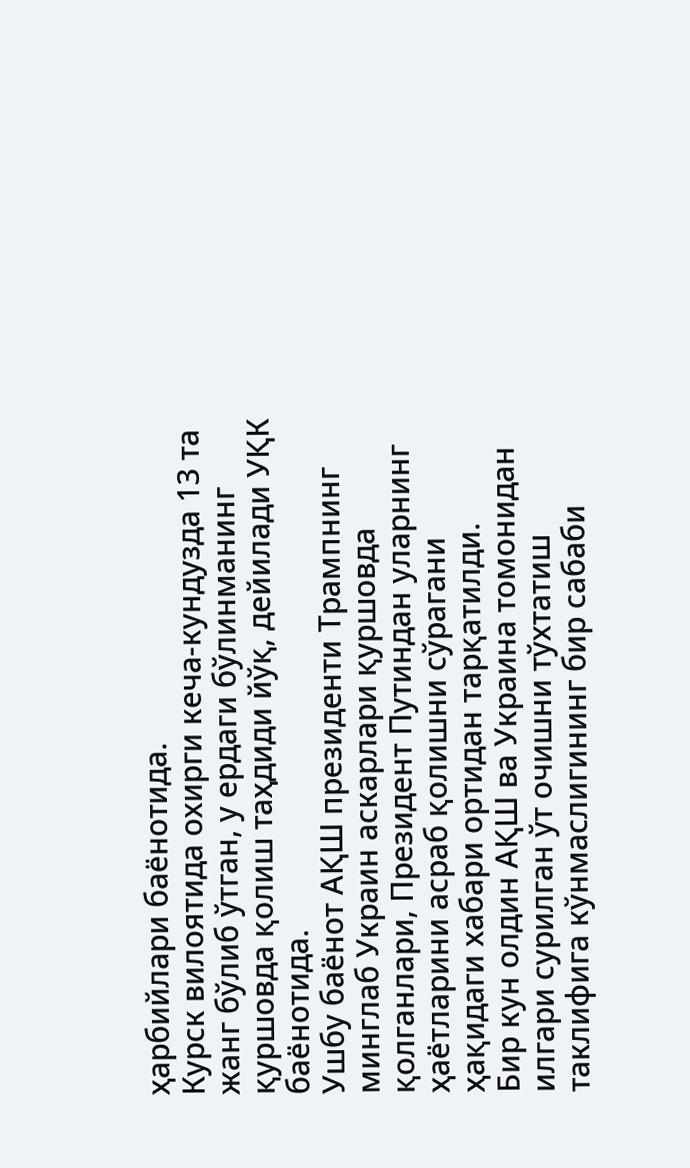ҳарбийлари баёнотида.
Курск вилоятида охирги кеча-кундузда 13 та жанг бўлиб ўтган, у ердаги бўлинманинг қуршовда қолиш таҳдиди йўқ, дейилади УҚК баёнотида.
Ушбу баёнот АҚШ президенти Трампнинг минглаб Украин аскарлари қуршовда қолганлари, Президент Путиндан уларнинг ҳаётларини асраб қолишни сўрагани ҳақидаги хабари ортидан тарқатилди.
Бир кун олдин АҚШ ва Украина томонидан илгари сурилган ўт очишни тўхтатиш таклифига кўнмаслигининг бир сабаби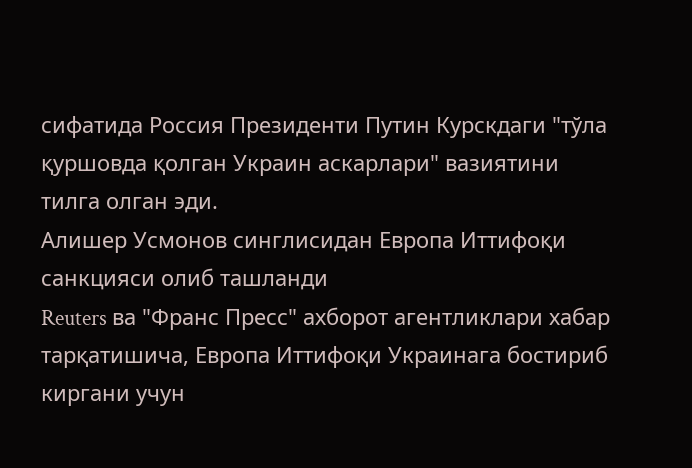сифатида Россия Президенти Путин Курскдаги "тўла қуршовда қолган Украин аскарлари" вазиятини тилга олган эди.
Алишер Усмонов синглисидан Европа Иттифоқи санкцияси олиб ташланди
Reuters ва "Франс Пресс" ахборот агентликлари хабар тарқатишича, Европа Иттифоқи Украинага бостириб киргани учун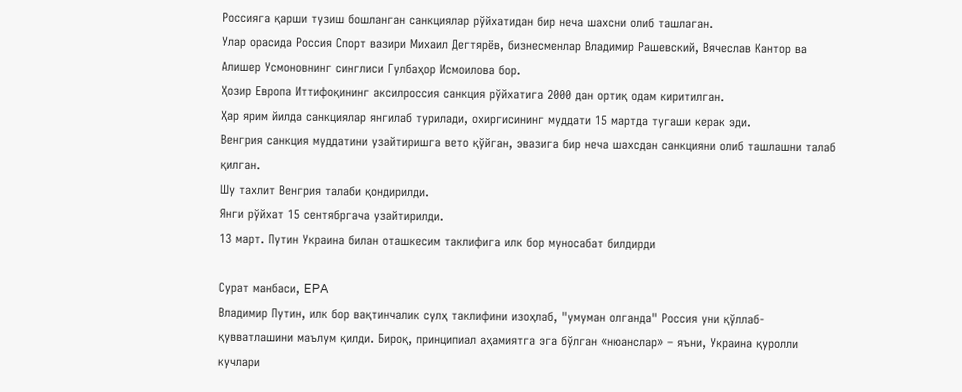Россияга қарши тузиш бошланган санкциялар рўйхатидан бир неча шахсни олиб ташлаган.
Улар орасида Россия Спорт вазири Михаил Дегтярёв, бизнесменлар Владимир Рашевский, Вячеслав Кантор ва Алишер Усмоновнинг синглиси Гулбаҳор Исмоилова бор.
Ҳозир Европа Иттифоқининг аксилроссия санкция рўйхатига 2000 дан ортиқ одам киритилган.
Ҳар ярим йилда санкциялар янгилаб турилади, охиргисининг муддати 15 мартда тугаши керак эди.
Венгрия санкция муддатини узайтиришга вето қўйган, эвазига бир неча шахсдан санкцияни олиб ташлашни талаб қилган.
Шу тахлит Венгрия талаби қондирилди.
Янги рўйхат 15 сентябргача узайтирилди.
13 март. Путин Украина билан оташкесим таклифига илк бор муносабат билдирди

Сурат манбаси, EPA
Владимир Путин, илк бор вақтинчалик сулҳ таклифини изоҳлаб, "умуман олганда" Россия уни қўллаб-қувватлашини маълум қилди. Бироқ, принципиал аҳамиятга эга бўлган «нюанслар» – яъни, Украина қуролли кучлари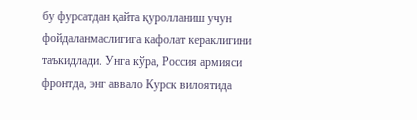бу фурсатдан қайта қуролланиш учун фойдаланмаслигига кафолат кераклигини таъкидлади. Унга кўра, Россия армияси фронтда, энг аввало Курск вилоятида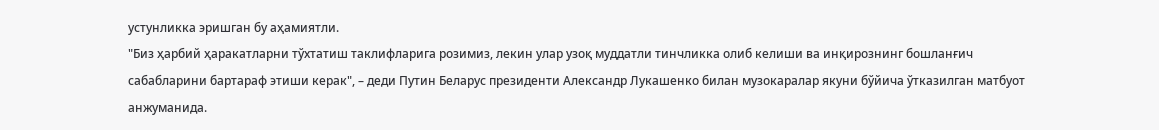устунликка эришган бу аҳамиятли.
"Биз ҳарбий ҳаракатларни тўхтатиш таклифларига розимиз, лекин улар узоқ муддатли тинчликка олиб келиши ва инқирознинг бошланғич сабабларини бартараф этиши керак", – деди Путин Беларус президенти Александр Лукашенко билан музокаралар якуни бўйича ўтказилган матбуот анжуманида.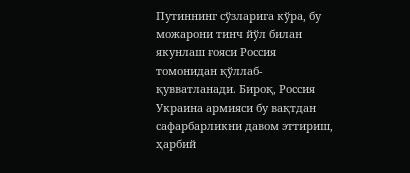Путиннинг сўзларига кўра, бу можарони тинч йўл билан якунлаш ғояси Россия томонидан қўллаб-қувватланади. Бироқ, Россия Украина армияси бу вақтдан сафарбарликни давом эттириш, ҳарбий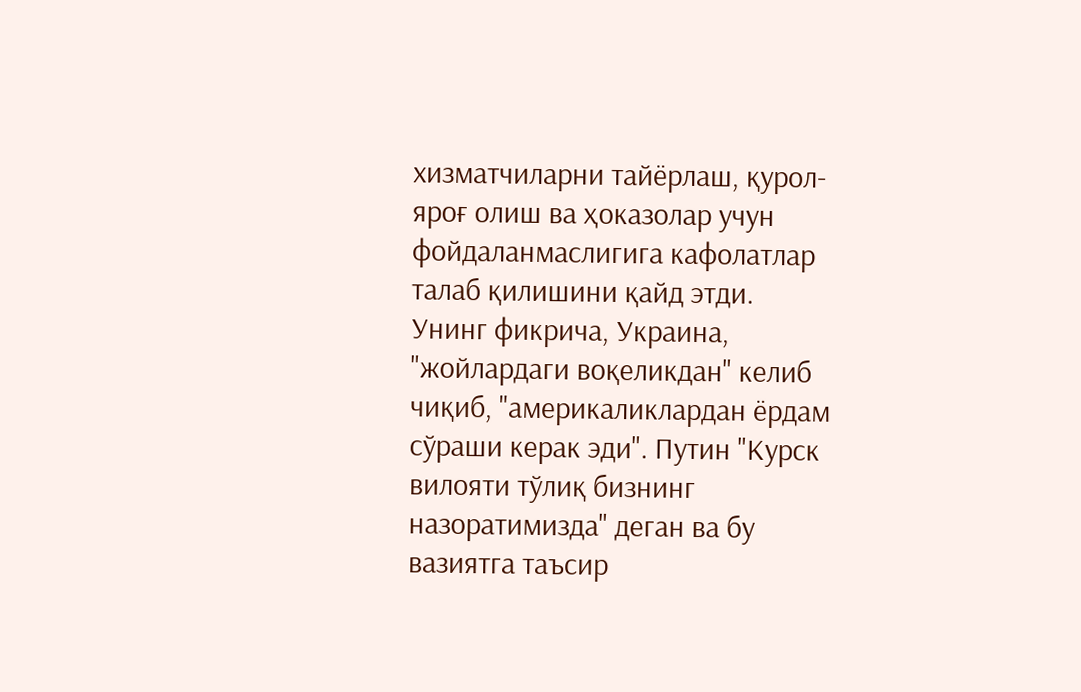хизматчиларни тайёрлаш, қурол-яроғ олиш ва ҳоказолар учун фойдаланмаслигига кафолатлар талаб қилишини қайд этди.
Унинг фикрича, Украина, "жойлардаги воқеликдан" келиб чиқиб, "америкаликлардан ёрдам сўраши керак эди". Путин "Курск вилояти тўлиқ бизнинг назоратимизда" деган ва бу вазиятга таъсир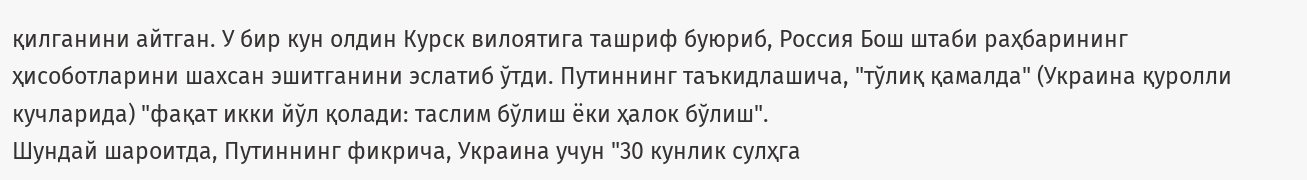қилганини айтган. У бир кун олдин Курск вилоятига ташриф буюриб, Россия Бош штаби раҳбарининг ҳисоботларини шахсан эшитганини эслатиб ўтди. Путиннинг таъкидлашича, "тўлиқ қамалда" (Украина қуролли кучларида) "фақат икки йўл қолади: таслим бўлиш ёки ҳалок бўлиш".
Шундай шароитда, Путиннинг фикрича, Украина учун "30 кунлик сулҳга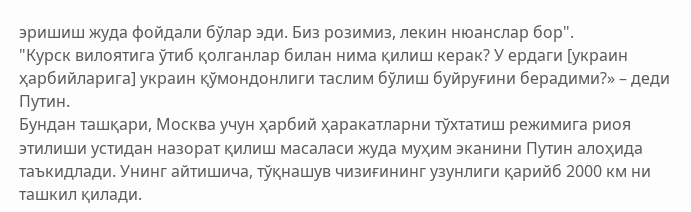эришиш жуда фойдали бўлар эди. Биз розимиз, лекин нюанслар бор".
"Курск вилоятига ўтиб қолганлар билан нима қилиш керак? У ердаги [украин ҳарбийларига] украин қўмондонлиги таслим бўлиш буйруғини берадими?» – деди Путин.
Бундан ташқари, Москва учун ҳарбий ҳаракатларни тўхтатиш режимига риоя этилиши устидан назорат қилиш масаласи жуда муҳим эканини Путин алоҳида таъкидлади. Унинг айтишича, тўқнашув чизиғининг узунлиги қарийб 2000 км ни ташкил қилади.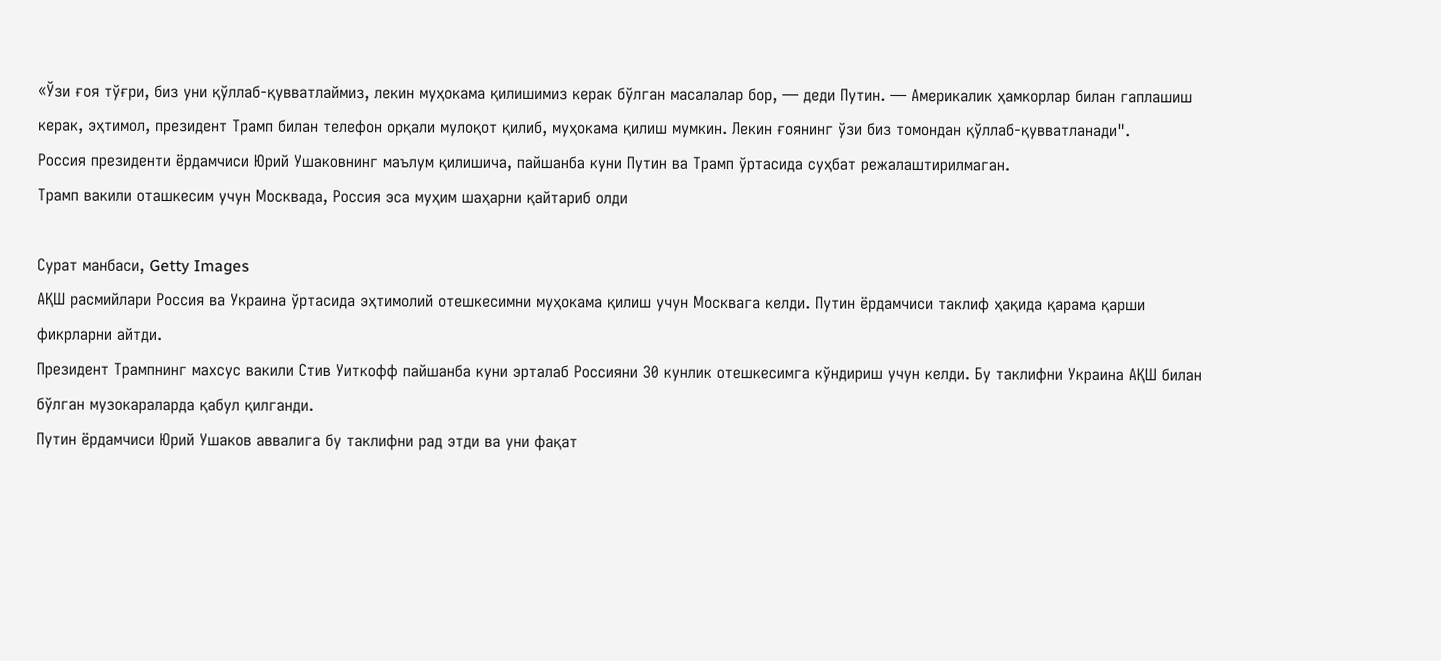«Ўзи ғоя тўғри, биз уни қўллаб-қувватлаймиз, лекин муҳокама қилишимиз керак бўлган масалалар бор, — деди Путин. — Америкалик ҳамкорлар билан гаплашиш керак, эҳтимол, президент Трамп билан телефон орқали мулоқот қилиб, муҳокама қилиш мумкин. Лекин ғоянинг ўзи биз томондан қўллаб-қувватланади".
Россия президенти ёрдамчиси Юрий Ушаковнинг маълум қилишича, пайшанба куни Путин ва Трамп ўртасида суҳбат режалаштирилмаган.
Трамп вакили оташкесим учун Москвада, Россия эса муҳим шаҳарни қайтариб олди

Сурат манбаси, Getty Images
АҚШ расмийлари Россия ва Украина ўртасида эҳтимолий отешкесимни муҳокама қилиш учун Москвага келди. Путин ёрдамчиси таклиф ҳақида қарама қарши фикрларни айтди.
Президент Трампнинг махсус вакили Стив Уиткофф пайшанба куни эрталаб Россияни 30 кунлик отешкесимга кўндириш учун келди. Бу таклифни Украина АҚШ билан бўлган музокараларда қабул қилганди.
Путин ёрдамчиси Юрий Ушаков аввалига бу таклифни рад этди ва уни фақат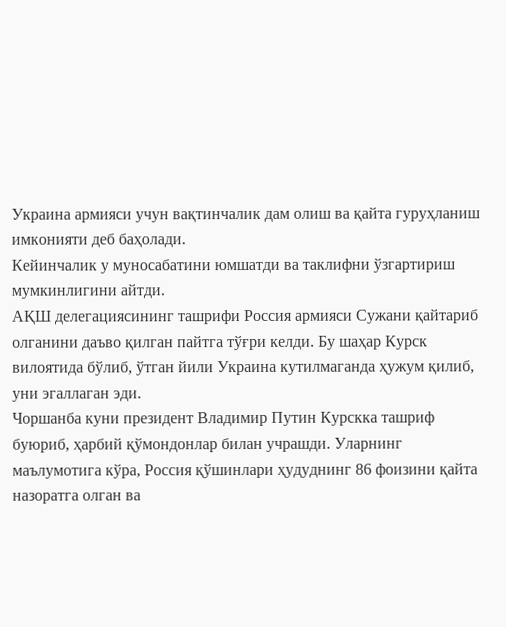Украина армияси учун вақтинчалик дам олиш ва қайта гуруҳланиш имконияти деб баҳолади.
Кейинчалик у муносабатини юмшатди ва таклифни ўзгартириш мумкинлигини айтди.
АҚШ делегациясининг ташрифи Россия армияси Сужани қайтариб олганини даъво қилган пайтга тўғри келди. Бу шаҳар Курск вилоятида бўлиб, ўтган йили Украина кутилмаганда ҳужум қилиб, уни эгаллаган эди.
Чоршанба куни президент Владимир Путин Курскка ташриф буюриб, ҳарбий қўмондонлар билан учрашди. Уларнинг маълумотига кўра, Россия қўшинлари ҳудуднинг 86 фоизини қайта назоратга олган ва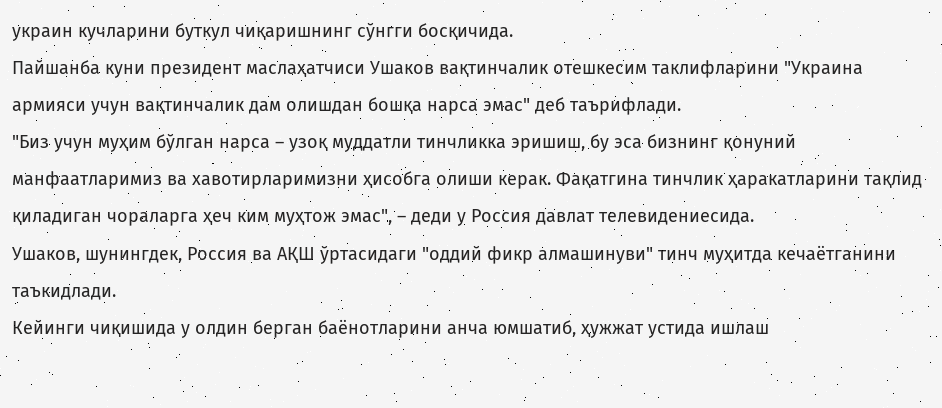украин кучларини буткул чиқаришнинг сўнгги босқичида.
Пайшанба куни президент маслаҳатчиси Ушаков вақтинчалик отешкесим таклифларини "Украина армияси учун вақтинчалик дам олишдан бошқа нарса эмас" деб таърифлади.
"Биз учун муҳим бўлган нарса – узоқ муддатли тинчликка эришиш, бу эса бизнинг қонуний манфаатларимиз ва хавотирларимизни ҳисобга олиши керак. Фақатгина тинчлик ҳаракатларини тақлид қиладиган чораларга ҳеч ким муҳтож эмас", – деди у Россия давлат телевидениесида.
Ушаков, шунингдек, Россия ва АҚШ ўртасидаги "оддий фикр алмашинуви" тинч муҳитда кечаётганини таъкидлади.
Кейинги чиқишида у олдин берган баёнотларини анча юмшатиб, ҳужжат устида ишлаш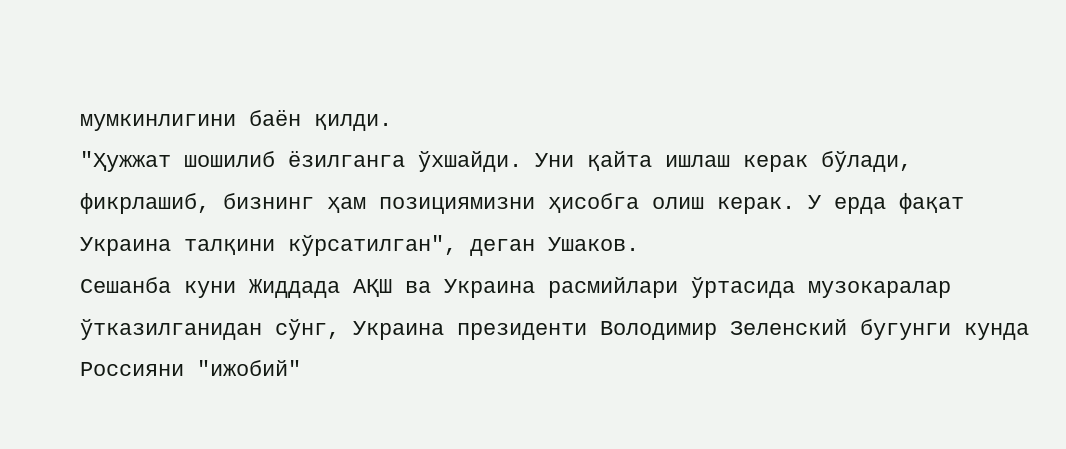мумкинлигини баён қилди.
"Ҳужжат шошилиб ёзилганга ўхшайди. Уни қайта ишлаш керак бўлади, фикрлашиб, бизнинг ҳам позициямизни ҳисобга олиш керак. У ерда фақат Украина талқини кўрсатилган", деган Ушаков.
Сешанба куни Жиддада АҚШ ва Украина расмийлари ўртасида музокаралар ўтказилганидан сўнг, Украина президенти Володимир Зеленский бугунги кунда Россияни "ижобий"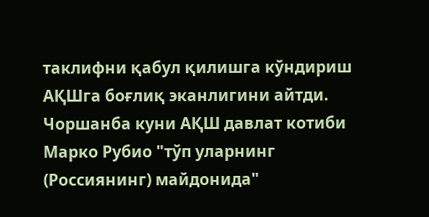таклифни қабул қилишга кўндириш АҚШга боғлиқ эканлигини айтди.
Чоршанба куни АҚШ давлат котиби Марко Рубио "тўп уларнинг (Россиянинг) майдонида"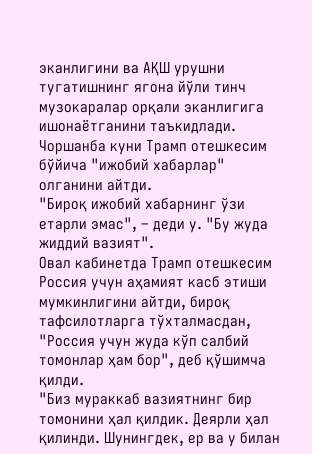эканлигини ва АҚШ урушни тугатишнинг ягона йўли тинч музокаралар орқали эканлигига ишонаётганини таъкидлади.
Чоршанба куни Трамп отешкесим бўйича "ижобий хабарлар" олганини айтди.
"Бироқ ижобий хабарнинг ўзи етарли эмас", – деди у. "Бу жуда жиддий вазият".
Овал кабинетда Трамп отешкесим Россия учун аҳамият касб этиши мумкинлигини айтди, бироқ тафсилотларга тўхталмасдан, "Россия учун жуда кўп салбий томонлар ҳам бор", деб қўшимча қилди.
"Биз мураккаб вазиятнинг бир томонини ҳал қилдик. Деярли ҳал қилинди. Шунингдек, ер ва у билан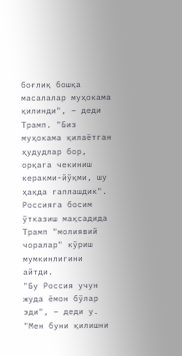боғлиқ бошқа масалалар муҳокама қилинди", – деди Трамп. "Биз муҳокама қилаётган ҳудудлар бор, орқага чекиниш керакми-йўқми, шу ҳақда гаплашдик".
Россияга босим ўтказиш мақсадида Трамп "молиявий чоралар" кўриш мумкинлигини айтди.
"Бу Россия учун жуда ёмон бўлар эди", – деди у. "Мен буни қилишни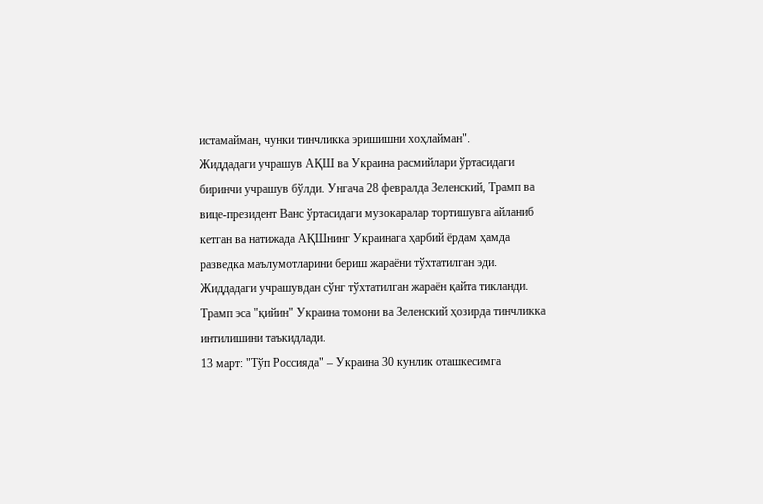истамайман, чунки тинчликка эришишни хоҳлайман".
Жиддадаги учрашув АҚШ ва Украина расмийлари ўртасидаги биринчи учрашув бўлди. Унгача 28 февралда Зеленский, Трамп ва вице-президент Ванс ўртасидаги музокаралар тортишувга айланиб кетган ва натижада АҚШнинг Украинага ҳарбий ёрдам ҳамда разведка маълумотларини бериш жараёни тўхтатилган эди.
Жиддадаги учрашувдан сўнг тўхтатилган жараён қайта тикланди. Трамп эса "қийин" Украина томони ва Зеленский ҳозирда тинчликка интилишини таъкидлади.
13 март: "Тўп Россияда" – Украина 30 кунлик оташкесимга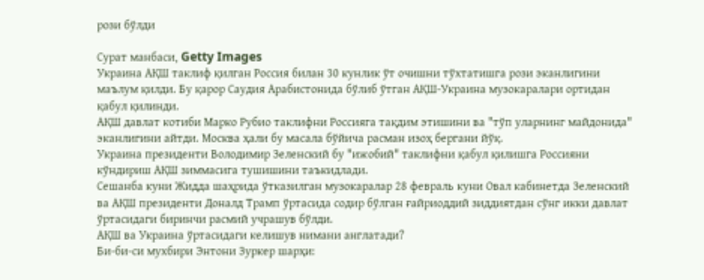рози бўлди

Сурат манбаси, Getty Images
Украина АҚШ таклиф қилган Россия билан 30 кунлик ўт очишни тўхтатишга рози эканлигини маълум қилди. Бу қарор Саудия Арабистонида бўлиб ўтган АҚШ-Украина музокаралари ортидан қабул қилинди.
АҚШ давлат котиби Марко Рубио таклифни Россияга тақдим этишини ва "тўп уларнинг майдонида" эканлигини айтди. Москва ҳали бу масала бўйича расман изоҳ бергани йўқ.
Украина президенти Володимир Зеленский бу "ижобий" таклифни қабул қилишга Россияни кўндириш АҚШ зиммасига тушишини таъкидлади.
Сешанба куни Жидда шаҳрида ўтказилган музокаралар 28 февраль куни Овал кабинетда Зеленский ва АҚШ президенти Доналд Трамп ўртасида содир бўлган ғайриоддий зиддиятдан сўнг икки давлат ўртасидаги биринчи расмий учрашув бўлди.
АҚШ ва Украина ўртасидаги келишув нимани англатади?
Би-би-си мухбири Энтони Зуркер шарҳи: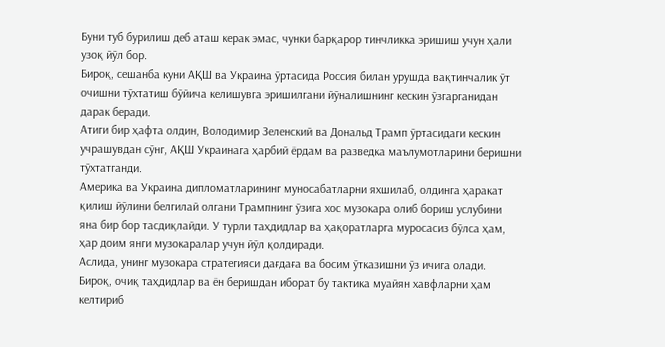Буни туб бурилиш деб аташ керак эмас, чунки барқарор тинчликка эришиш учун ҳали узоқ йўл бор.
Бироқ, сешанба куни АҚШ ва Украина ўртасида Россия билан урушда вақтинчалик ўт очишни тўхтатиш бўйича келишувга эришилгани йўналишнинг кескин ўзгарганидан дарак беради.
Атиги бир ҳафта олдин, Володимир Зеленский ва Дональд Трамп ўртасидаги кескин учрашувдан сўнг, АҚШ Украинага ҳарбий ёрдам ва разведка маълумотларини беришни тўхтатганди.
Америка ва Украина дипломатларининг муносабатларни яхшилаб, олдинга ҳаракат қилиш йўлини белгилай олгани Трампнинг ўзига хос музокара олиб бориш услубини яна бир бор тасдиқлайди. У турли таҳдидлар ва ҳақоратларга муросасиз бўлса ҳам, ҳар доим янги музокаралар учун йўл қолдиради.
Аслида, унинг музокара стратегияси дағдаға ва босим ўтказишни ўз ичига олади.
Бироқ, очиқ таҳдидлар ва ён беришдан иборат бу тактика муайян хавфларни ҳам келтириб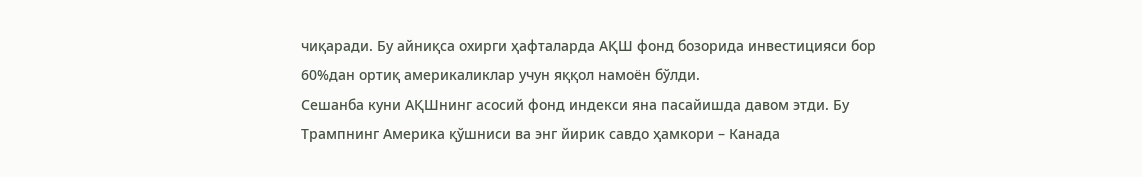чиқаради. Бу айниқса охирги ҳафталарда АҚШ фонд бозорида инвестицияси бор 60%дан ортиқ америкаликлар учун яққол намоён бўлди.
Сешанба куни АҚШнинг асосий фонд индекси яна пасайишда давом этди. Бу Трампнинг Америка қўшниси ва энг йирик савдо ҳамкори – Канада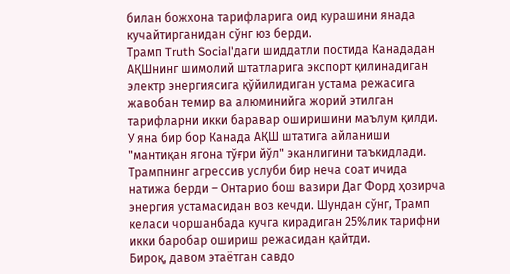билан божхона тарифларига оид курашини янада кучайтирганидан сўнг юз берди.
Трамп Truth Social'даги шиддатли постида Канададан АҚШнинг шимолий штатларига экспорт қилинадиган электр энергиясига қўйилидиган устама режасига жавобан темир ва алюминийга жорий этилган тарифларни икки баравар оширишини маълум қилди.
У яна бир бор Канада АҚШ штатига айланиши "мантиқан ягона тўғри йўл" эканлигини таъкидлади.
Трампнинг агрессив услуби бир неча соат ичида натижа берди – Онтарио бош вазири Даг Форд ҳозирча энергия устамасидан воз кечди. Шундан сўнг, Трамп келаси чоршанбада кучга кирадиган 25%лик тарифни икки баробар ошириш режасидан қайтди.
Бироқ, давом этаётган савдо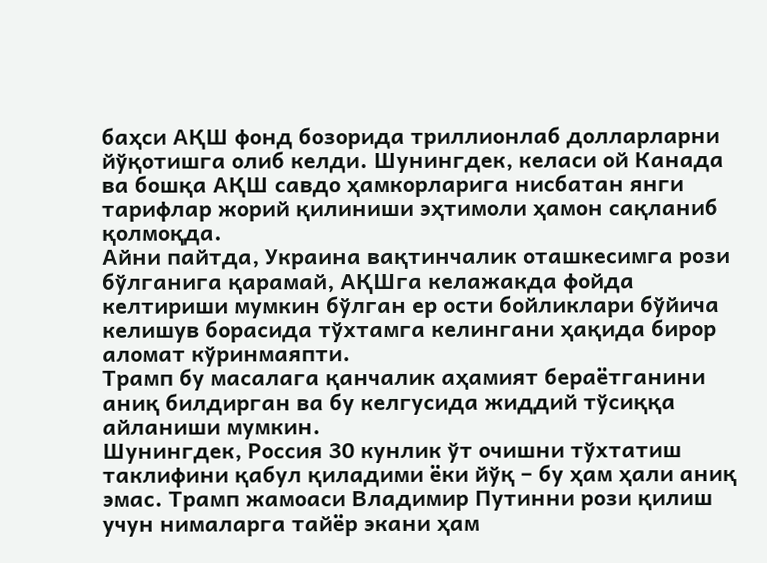баҳси АҚШ фонд бозорида триллионлаб долларларни йўқотишга олиб келди. Шунингдек, келаси ой Канада ва бошқа АҚШ савдо ҳамкорларига нисбатан янги тарифлар жорий қилиниши эҳтимоли ҳамон сақланиб қолмоқда.
Айни пайтда, Украина вақтинчалик оташкесимга рози бўлганига қарамай, АҚШга келажакда фойда келтириши мумкин бўлган ер ости бойликлари бўйича келишув борасида тўхтамга келингани ҳақида бирор аломат кўринмаяпти.
Трамп бу масалага қанчалик аҳамият бераётганини аниқ билдирган ва бу келгусида жиддий тўсиққа айланиши мумкин.
Шунингдек, Россия 30 кунлик ўт очишни тўхтатиш таклифини қабул қиладими ёки йўқ – бу ҳам ҳали аниқ эмас. Трамп жамоаси Владимир Путинни рози қилиш учун нималарга тайёр экани ҳам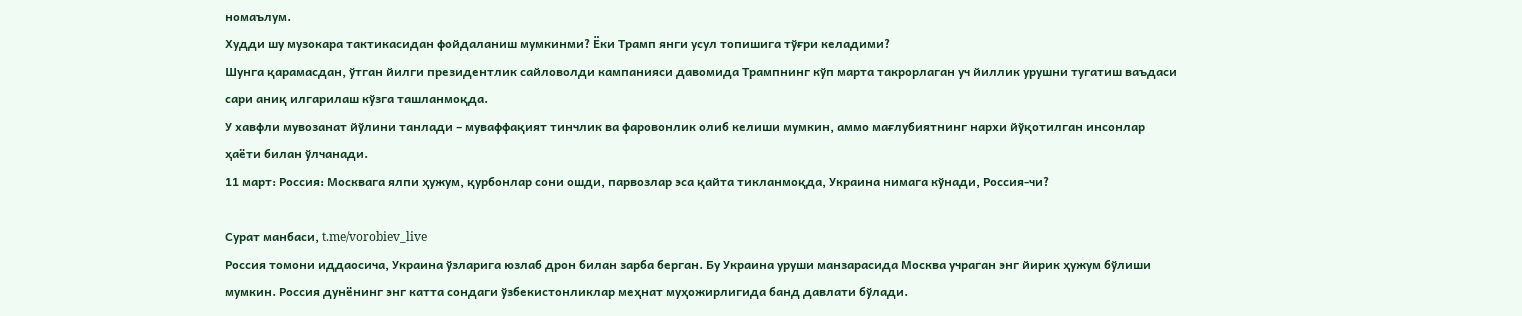номаълум.
Худди шу музокара тактикасидан фойдаланиш мумкинми? Ёки Трамп янги усул топишига тўғри келадими?
Шунга қарамасдан, ўтган йилги президентлик сайловолди кампанияси давомида Трампнинг кўп марта такрорлаган уч йиллик урушни тугатиш ваъдаси сари аниқ илгарилаш кўзга ташланмоқда.
У хавфли мувозанат йўлини танлади – муваффақият тинчлик ва фаровонлик олиб келиши мумкин, аммо мағлубиятнинг нархи йўқотилган инсонлар ҳаёти билан ўлчанади.
11 март: Россия: Москвага ялпи ҳужум, қурбонлар сони ошди, парвозлар эса қайта тикланмоқда, Украина нимага кўнади, Россия-чи?

Сурат манбаси, t.me/vorobiev_live
Россия томони иддаосича, Украина ўзларига юзлаб дрон билан зарба берган. Бу Украина уруши манзарасида Москва учраган энг йирик ҳужум бўлиши мумкин. Россия дунёнинг энг катта сондаги ўзбекистонликлар меҳнат муҳожирлигида банд давлати бўлади.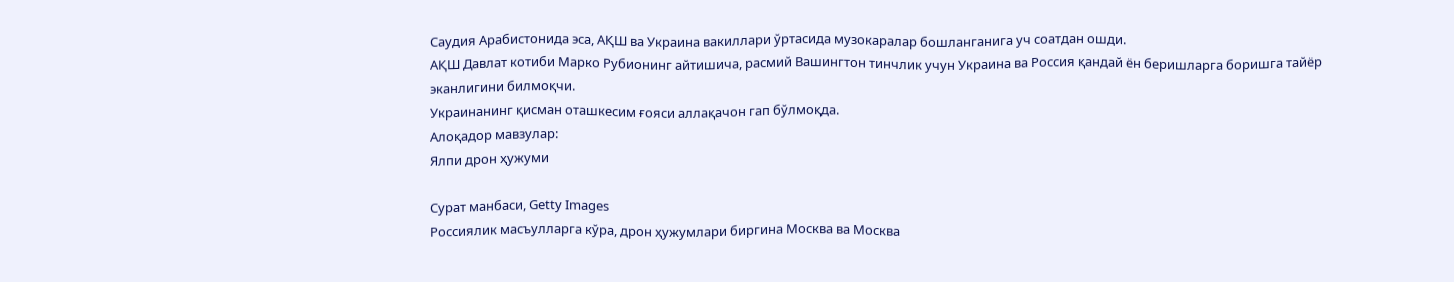Саудия Арабистонида эса, АҚШ ва Украина вакиллари ўртасида музокаралар бошланганига уч соатдан ошди.
АҚШ Давлат котиби Марко Рубионинг айтишича, расмий Вашингтон тинчлик учун Украина ва Россия қандай ён беришларга боришга тайёр эканлигини билмоқчи.
Украинанинг қисман оташкесим ғояси аллақачон гап бўлмоқда.
Алоқадор мавзулар:
Ялпи дрон ҳужуми

Сурат манбаси, Getty Images
Россиялик масъулларга кўра, дрон ҳужумлари биргина Москва ва Москва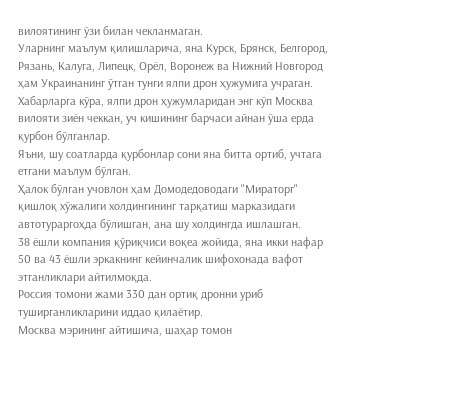вилоятининг ўзи билан чекланмаган.
Уларнинг маълум қилишларича, яна Курск, Брянск, Белгород, Рязань, Калуга, Липецк, Орёл, Воронеж ва Нижний Новгород ҳам Украинанинг ўтган тунги ялпи дрон ҳужумига учраган.
Хабарларга кўра, ялпи дрон ҳужумларидан энг кўп Москва вилояти зиён чеккан, уч кишининг барчаси айнан ўша ерда қурбон бўлганлар.
Яъни, шу соатларда қурбонлар сони яна битта ортиб, учтага етгани маълум бўлган.
Ҳалок бўлган учовлон ҳам Домодедоводаги "Мираторг" қишлоқ хўжалиги холдингининг тарқатиш марказидаги автотураргоҳда бўлишган, ана шу холдингда ишлашган.
38 ёшли компания қўриқчиси воқеа жойида, яна икки нафар 50 ва 43 ёшли эркакнинг кейинчалик шифохонада вафот этганликлари айтилмоқда.
Россия томони жами 330 дан ортиқ дронни уриб туширганликларини иддао қилаётир.
Москва мэрининг айтишича, шаҳар томон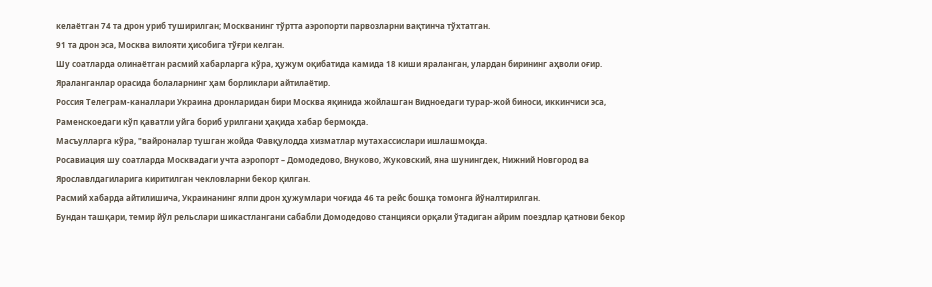келаётган 74 та дрон уриб туширилган; Москванинг тўртта аэропорти парвозларни вақтинча тўхтатган.
91 та дрон эса, Москва вилояти ҳисобига тўғри келган.
Шу соатларда олинаётган расмий хабарларга кўра, ҳужум оқибатида камида 18 киши яраланган, улардан бирининг аҳволи оғир.
Яраланганлар орасида болаларнинг ҳам борликлари айтилаётир.
Россия Телеграм-каналлари Украина дронларидан бири Москва яқинида жойлашган Видноедаги турар-жой биноси, иккинчиси эса, Раменскоедаги кўп қаватли уйга бориб урилгани ҳақида хабар бермоқда.
Масъулларга кўра, "вайроналар тушган жойда Фавқулодда хизматлар мутахассислари ишлашмоқда.
Росавиация шу соатларда Москвадаги учта аэропорт – Домодедово, Внуково, Жуковский, яна шунингдек, Нижний Новгород ва Ярославлдагиларига киритилган чекловларни бекор қилган.
Расмий хабарда айтилишича, Украинанинг ялпи дрон ҳужумлари чоғида 46 та рейс бошқа томонга йўналтирилган.
Бундан ташқари, темир йўл рельслари шикастлангани сабабли Домодедово станцияси орқали ўтадиган айрим поездлар қатнови бекор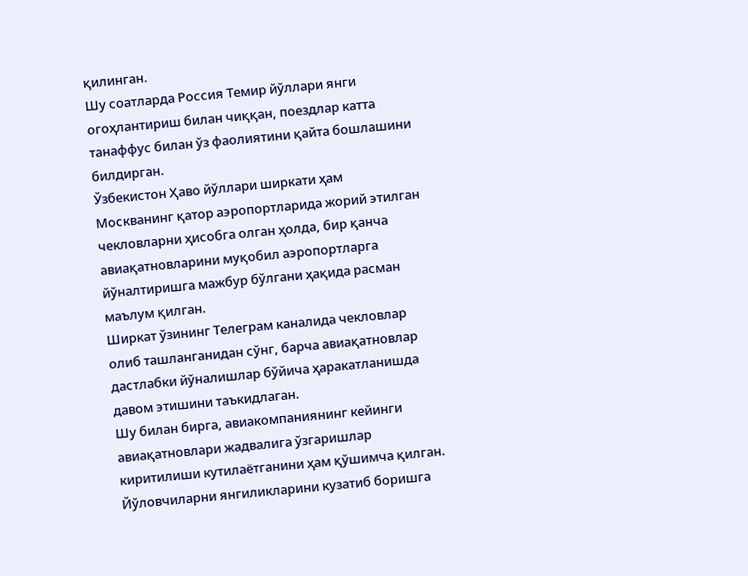қилинган.
Шу соатларда Россия Темир йўллари янги огоҳлантириш билан чиққан, поездлар катта танаффус билан ўз фаолиятини қайта бошлашини билдирган.
Ўзбекистон Ҳаво йўллари ширкати ҳам Москванинг қатор аэропортларида жорий этилган чекловларни ҳисобга олган ҳолда, бир қанча авиақатновларини муқобил аэропортларга йўналтиришга мажбур бўлгани ҳақида расман маълум қилган.
Ширкат ўзининг Телеграм каналида чекловлар олиб ташланганидан сўнг, барча авиақатновлар дастлабки йўналишлар бўйича ҳаракатланишда давом этишини таъкидлаган.
Шу билан бирга, авиакомпаниянинг кейинги авиақатновлари жадвалига ўзгаришлар киритилиши кутилаётганини ҳам қўшимча қилган.
Йўловчиларни янгиликларини кузатиб боришга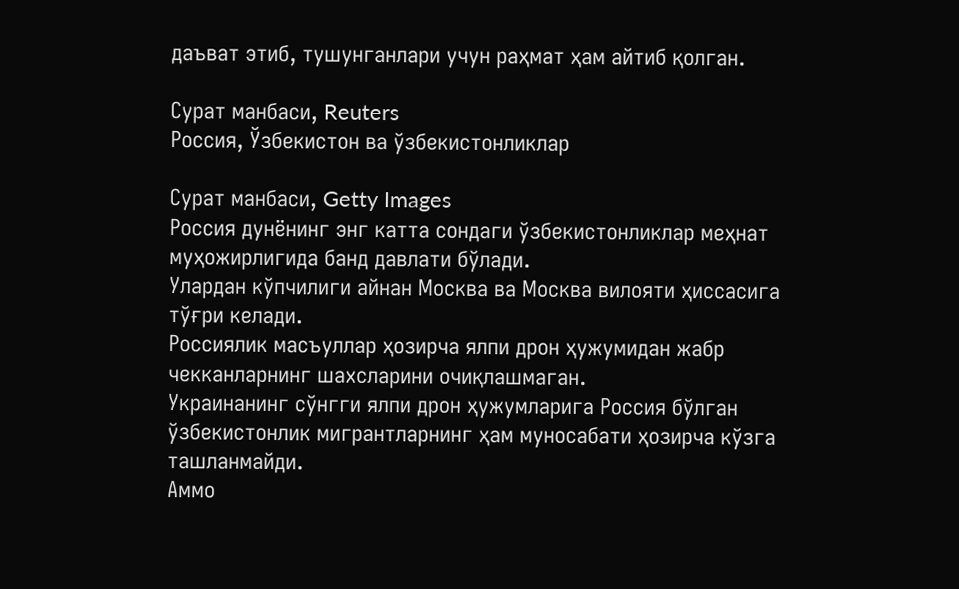даъват этиб, тушунганлари учун раҳмат ҳам айтиб қолган.

Сурат манбаси, Reuters
Россия, Ўзбекистон ва ўзбекистонликлар

Сурат манбаси, Getty Images
Россия дунёнинг энг катта сондаги ўзбекистонликлар меҳнат муҳожирлигида банд давлати бўлади.
Улардан кўпчилиги айнан Москва ва Москва вилояти ҳиссасига тўғри келади.
Россиялик масъуллар ҳозирча ялпи дрон ҳужумидан жабр чекканларнинг шахсларини очиқлашмаган.
Украинанинг сўнгги ялпи дрон ҳужумларига Россия бўлган ўзбекистонлик мигрантларнинг ҳам муносабати ҳозирча кўзга ташланмайди.
Аммо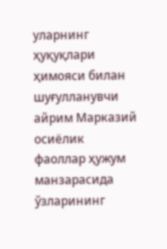уларнинг ҳуқуқлари ҳимояси билан шуғулланувчи айрим Марказий осиёлик фаоллар ҳужум манзарасида ўзларининг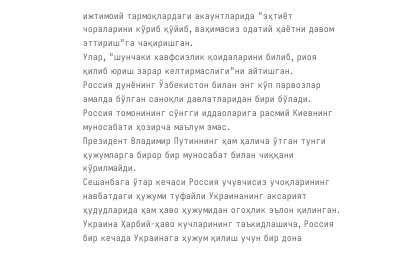ижтимоий тармоқлардаги акаунтларида "эҳтиёт чораларини кўриб қўйиб, ваҳимасиз одатий ҳаётни давом эттириш"га чақиришган.
Улар, "шунчаки хавфсизлик қоидаларини билиб, риоя қилиб юриш зарар келтирмаслиги"ни айтишган.
Россия дунёнинг Ўзбекистон билан энг кўп парвозлар амалда бўлган саноқли давлатларидан бири бўлади.
Россия томонининг сўнгги иддаоларига расмий Киевнинг муносабати ҳозирча маълум эмас.
Президент Владимир Путиннинг ҳам ҳалича ўтган тунги ҳужумларга бирор бир муносабат билан чиққани кўрилмайди.
Сешанбага ўтар кечаси Россия учувчисиз учоқларининг навбатдаги ҳужуми туфайли Украинанинг аксарият ҳудудларида ҳам ҳаво ҳужумидан огоҳлик эълон қилинган.
Украина Ҳарбий-ҳаво кучларининг таъкидлашича, Россия бир кечада Украинага ҳужум қилиш учун бир дона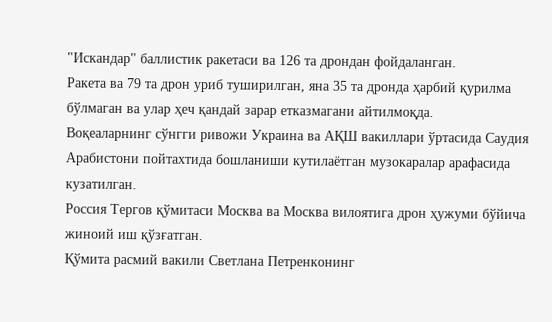"Искандар" баллистик ракетаси ва 126 та дрондан фойдаланган.
Ракета ва 79 та дрон уриб туширилган, яна 35 та дронда ҳарбий қурилма бўлмаган ва улар ҳеч қандай зарар етказмагани айтилмоқда.
Воқеаларнинг сўнгги ривожи Украина ва АҚШ вакиллари ўртасида Саудия Арабистони пойтахтида бошланиши кутилаётган музокаралар арафасида кузатилган.
Россия Тергов қўмитаси Москва ва Москва вилоятига дрон ҳужуми бўйича жиноий иш қўзғатган.
Қўмита расмий вакили Светлана Петренконинг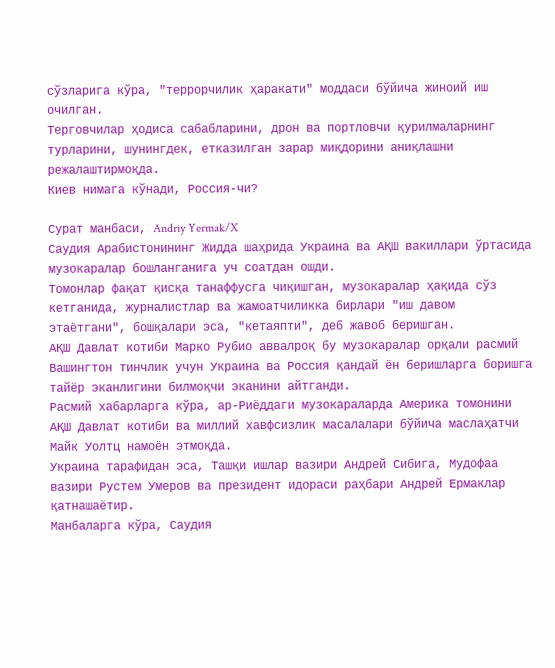сўзларига кўра, "террорчилик ҳаракати" моддаси бўйича жиноий иш очилган.
Терговчилар ҳодиса сабабларини, дрон ва портловчи қурилмаларнинг турларини, шунингдек, етказилган зарар миқдорини аниқлашни режалаштирмоқда.
Киев нимага кўнади, Россия-чи?

Сурат манбаси, Andriy Yermak/X
Саудия Арабистонининг Жидда шаҳрида Украина ва АҚШ вакиллари ўртасида музокаралар бошланганига уч соатдан ошди.
Томонлар фақат қисқа танаффусга чиқишган, музокаралар ҳақида сўз кетганида, журналистлар ва жамоатчиликка бирлари "иш давом этаётгани", бошқалари эса, "кетаяпти", деб жавоб беришган.
АҚШ Давлат котиби Марко Рубио аввалроқ бу музокаралар орқали расмий Вашингтон тинчлик учун Украина ва Россия қандай ён беришларга боришга тайёр эканлигини билмоқчи эканини айтганди.
Расмий хабарларга кўра, ар-Риёддаги музокараларда Америка томонини АҚШ Давлат котиби ва миллий хавфсизлик масалалари бўйича маслаҳатчи Майк Уолтц намоён этмоқда.
Украина тарафидан эса, Ташқи ишлар вазири Андрей Сибига, Мудофаа вазири Рустем Умеров ва президент идораси раҳбари Андрей Ермаклар қатнашаётир.
Манбаларга кўра, Саудия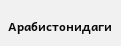Арабистонидаги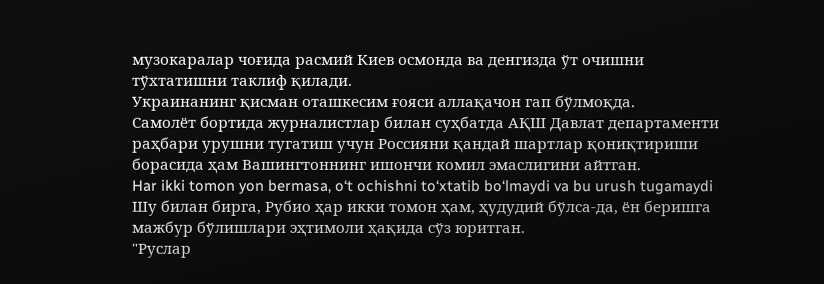музокаралар чоғида расмий Киев осмонда ва денгизда ўт очишни тўхтатишни таклиф қилади.
Украинанинг қисман оташкесим ғояси аллақачон гап бўлмоқда.
Самолёт бортида журналистлар билан суҳбатда АҚШ Давлат департаменти раҳбари урушни тугатиш учун Россияни қандай шартлар қониқтириши борасида ҳам Вашингтоннинг ишончи комил эмаслигини айтган.
Har ikki tomon yon bermasa, o‘t ochishni to‘xtatib bo‘lmaydi va bu urush tugamaydi
Шу билан бирга, Рубио ҳар икки томон ҳам, ҳудудий бўлса-да, ён беришга мажбур бўлишлари эҳтимоли ҳақида сўз юритган.
"Руслар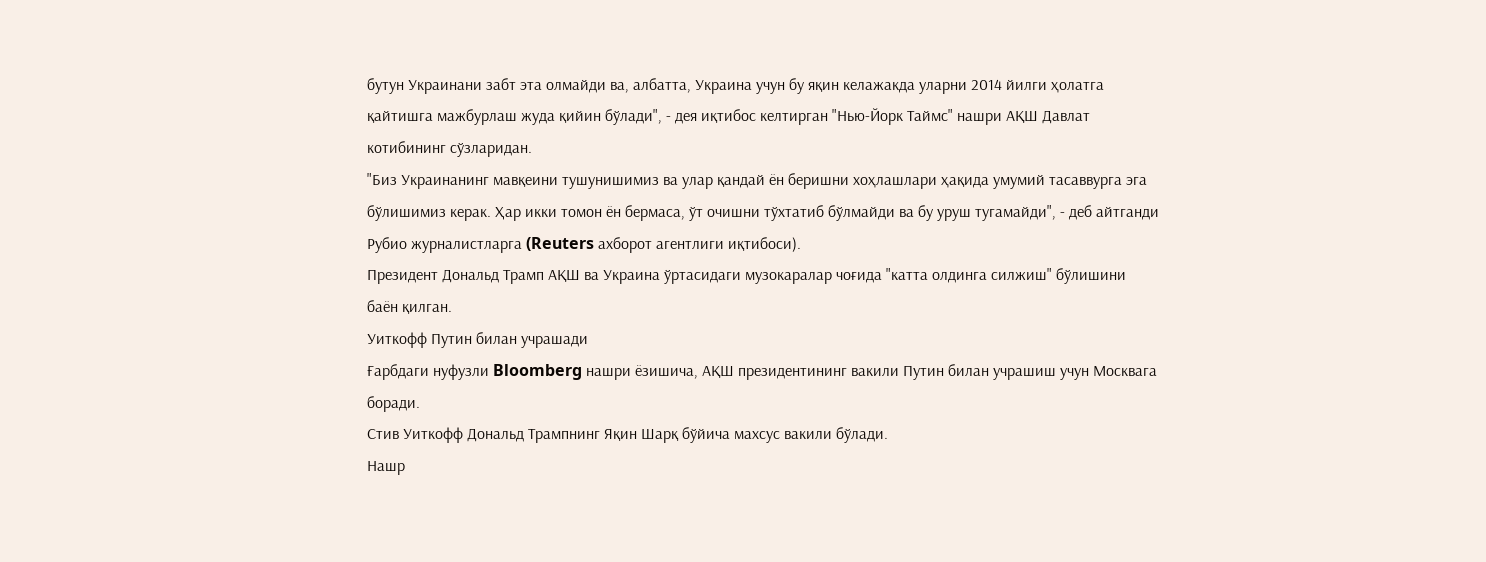бутун Украинани забт эта олмайди ва, албатта, Украина учун бу яқин келажакда уларни 2014 йилги ҳолатга қайтишга мажбурлаш жуда қийин бўлади", - дея иқтибос келтирган "Нью-Йорк Таймс" нашри АҚШ Давлат котибининг сўзларидан.
"Биз Украинанинг мавқеини тушунишимиз ва улар қандай ён беришни хоҳлашлари ҳақида умумий тасаввурга эга бўлишимиз керак. Ҳар икки томон ён бермаса, ўт очишни тўхтатиб бўлмайди ва бу уруш тугамайди", - деб айтганди Рубио журналистларга (Reuters ахборот агентлиги иқтибоси).
Президент Дональд Трамп АҚШ ва Украина ўртасидаги музокаралар чоғида "катта олдинга силжиш" бўлишини баён қилган.
Уиткофф Путин билан учрашади
Ғарбдаги нуфузли Bloomberg нашри ёзишича, АҚШ президентининг вакили Путин билан учрашиш учун Москвага боради.
Стив Уиткофф Дональд Трампнинг Яқин Шарқ бўйича махсус вакили бўлади.
Нашр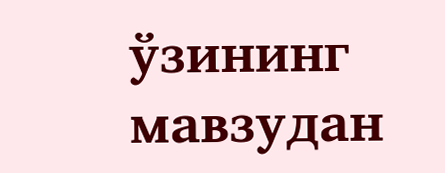ўзининг мавзудан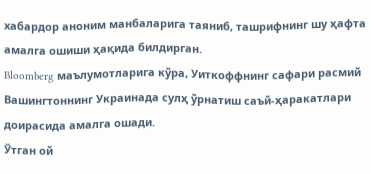хабардор аноним манбаларига таяниб, ташрифнинг шу ҳафта амалга ошиши ҳақида билдирган.
Bloomberg маълумотларига кўра, Уиткоффнинг сафари расмий Вашингтоннинг Украинада сулҳ ўрнатиш саъй-ҳаракатлари доирасида амалга ошади.
Ўтган ой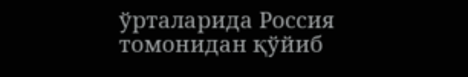ўрталарида Россия томонидан қўйиб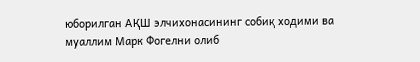юборилган АҚШ элчихонасининг собиқ ходими ва муаллим Марк Фогелни олиб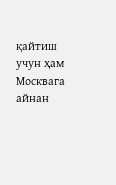қайтиш учун ҳам Москвага айнан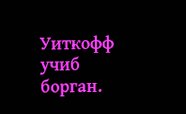Уиткофф учиб борган.